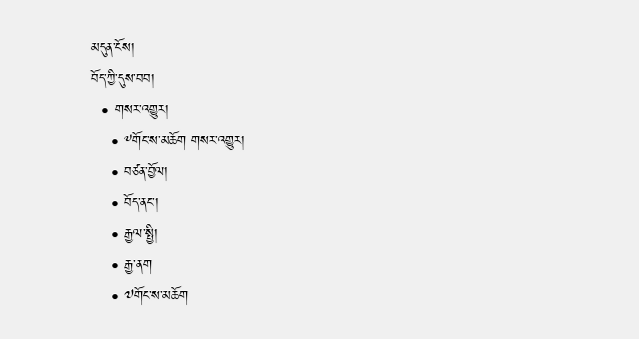མདུན་ངོས།
བོད་ཀྱི་དུས་བབ།
  • གསར་འགྱུར།
    • ༸གོང་ས་མཆོག གསར་འགྱུར།
    • བཙན་བྱོལ།
    • བོད་ནང་།
    • རྒྱལ་སྤྱི།
    • རྒྱ་ནག
    • ༧གོང་ས་མཆོག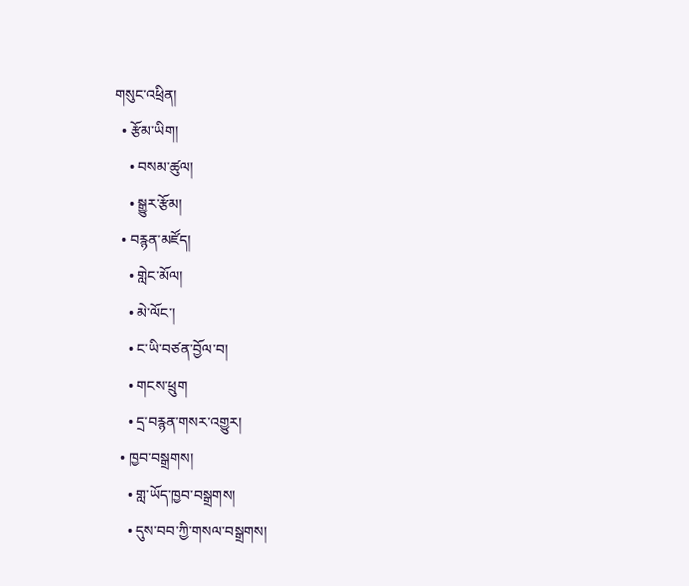གསུང་འཕྲིན།
  • རྩོམ་ཡིག།
    • བསམ་ཚུལ།
    • སྒྱུར་རྩོམ།
  • བརྙན་མཛོད།
    • གླེང་མོལ།
    • མེ་ལོང་།
    • ང་ཡི་བཙན་བྱོལ་བ།
    • གངས་ཕྲུག
    • དྲ་བརྙན་གསར་འགྱུར།
  • ཁྱབ་བསྒྲགས།
    • གླ་ཡོད་ཁྱབ་བསྒྲགས།
    • དུས་བབ་ཀྱི་གསལ་བསྒྲགས།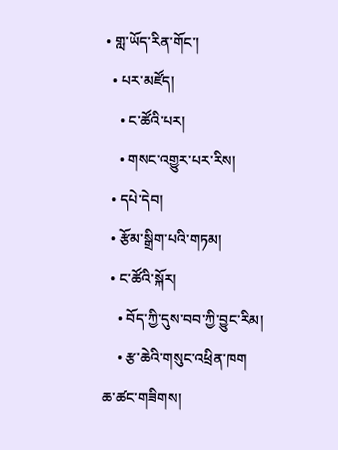• གླ་ཡོད་རིན་གོང་།
  • པར་མཛོད།
    • ང་ཚོའི་པར།
    • གསང་འགྱུར་པར་རིས།
  • དཔེ་དེབ།
  • རྩོམ་སྒྲིག་པའི་གཏམ།
  • ང་ཚོའི་སྐོར།
    • བོད་ཀྱི་དུས་བབ་ཀྱི་བྱུང་རིམ།
    • རྩ་ཆེའི་གསུང་འཕྲིན་ཁག
ཆ་ཚང་གཟིགས།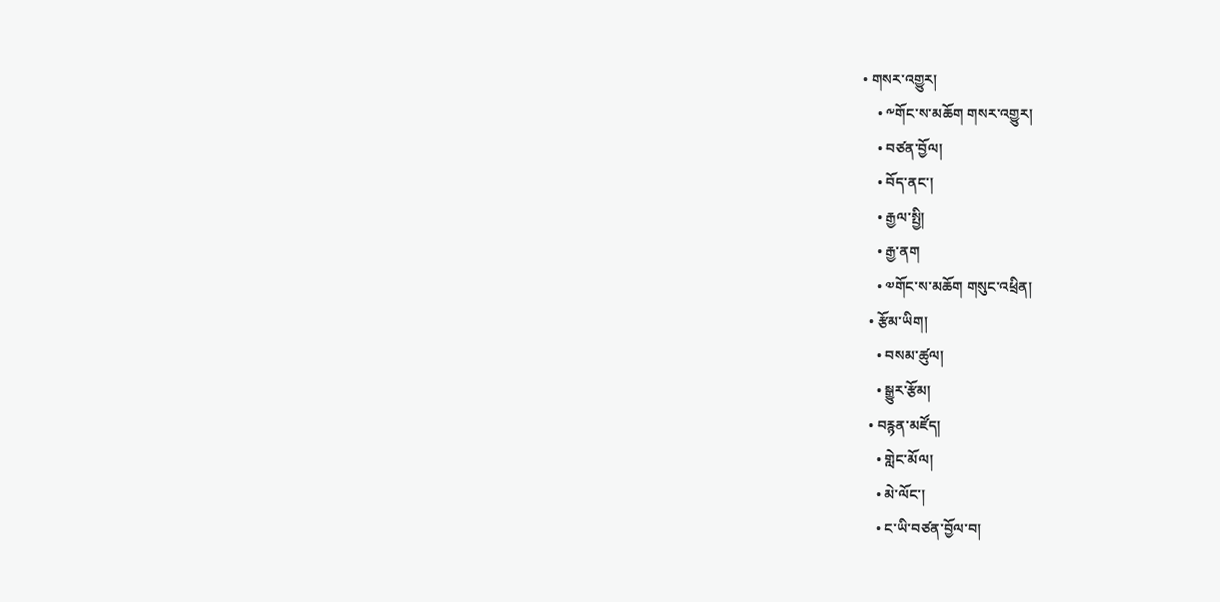• གསར་འགྱུར།
    • ༸གོང་ས་མཆོག གསར་འགྱུར།
    • བཙན་བྱོལ།
    • བོད་ནང་།
    • རྒྱལ་སྤྱི།
    • རྒྱ་ནག
    • ༧གོང་ས་མཆོག གསུང་འཕྲིན།
  • རྩོམ་ཡིག།
    • བསམ་ཚུལ།
    • སྒྱུར་རྩོམ།
  • བརྙན་མཛོད།
    • གླེང་མོལ།
    • མེ་ལོང་།
    • ང་ཡི་བཙན་བྱོལ་བ།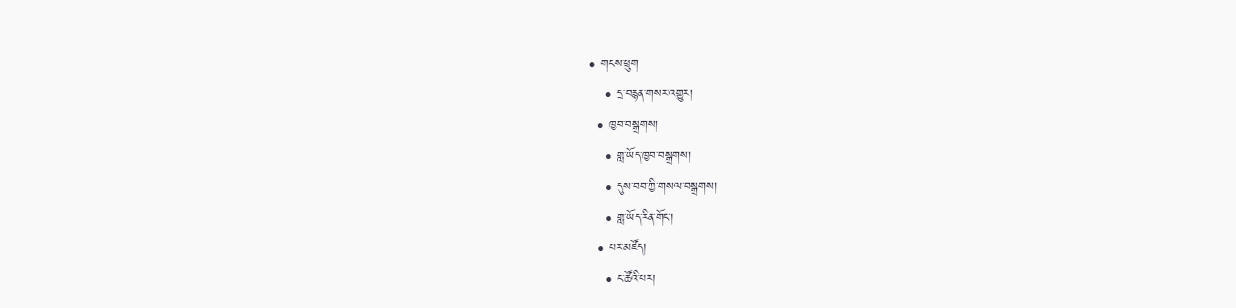• གངས་ཕྲུག
    • དྲ་བརྙན་གསར་འགྱུར།
  • ཁྱབ་བསྒྲགས།
    • གླ་ཡོད་ཁྱབ་བསྒྲགས།
    • དུས་བབ་ཀྱི་གསལ་བསྒྲགས།
    • གླ་ཡོད་རིན་གོང་།
  • པར་མཛོད།
    • ང་ཚོའི་པར།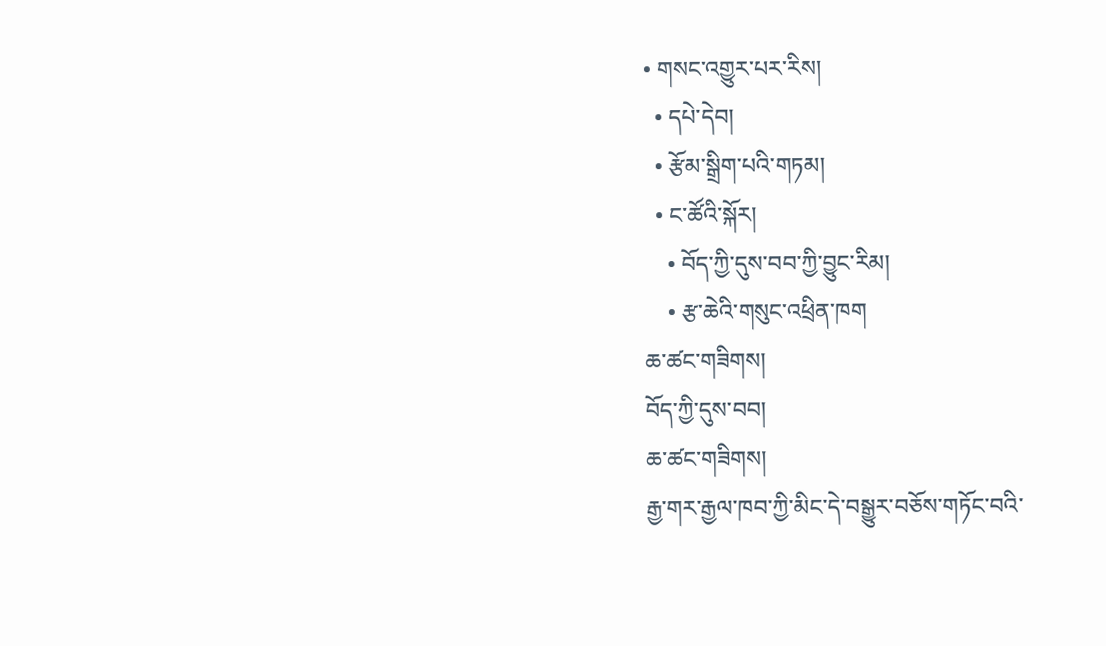• གསང་འགྱུར་པར་རིས།
  • དཔེ་དེབ།
  • རྩོམ་སྒྲིག་པའི་གཏམ།
  • ང་ཚོའི་སྐོར།
    • བོད་ཀྱི་དུས་བབ་ཀྱི་བྱུང་རིམ།
    • རྩ་ཆེའི་གསུང་འཕྲིན་ཁག
ཆ་ཚང་གཟིགས།
བོད་ཀྱི་དུས་བབ།
ཆ་ཚང་གཟིགས།
རྒྱ་གར་རྒྱལ་ཁབ་ཀྱི་མིང་དེ་བསྒྱུར་བཅོས་གཏོང་བའི་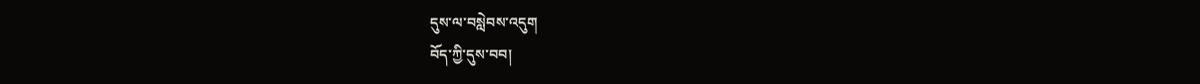དུས་ལ་བསླེབས་འདུག
བོད་ཀྱི་དུས་བབ།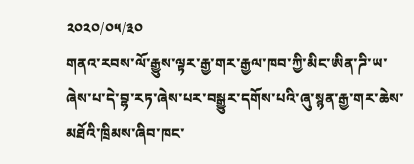༢༠༢༠/༠༥/༣༠
གནའ་རབས་ལོ་རྒྱུས་ལྟར་རྒྱ་གར་རྒྱལ་ཁབ་ཀྱི་མིང་ཨིན་ཌི་ཡ་ཞེས་པ་དེ་བྷ་རཏ་ཞེས་པར་བསྒྱུར་དགོས་པའི་ཞུ་སྙན་རྒྱ་གར་ཆེས་མཐོའི་ཁྲིམས་ཞིབ་ཁང་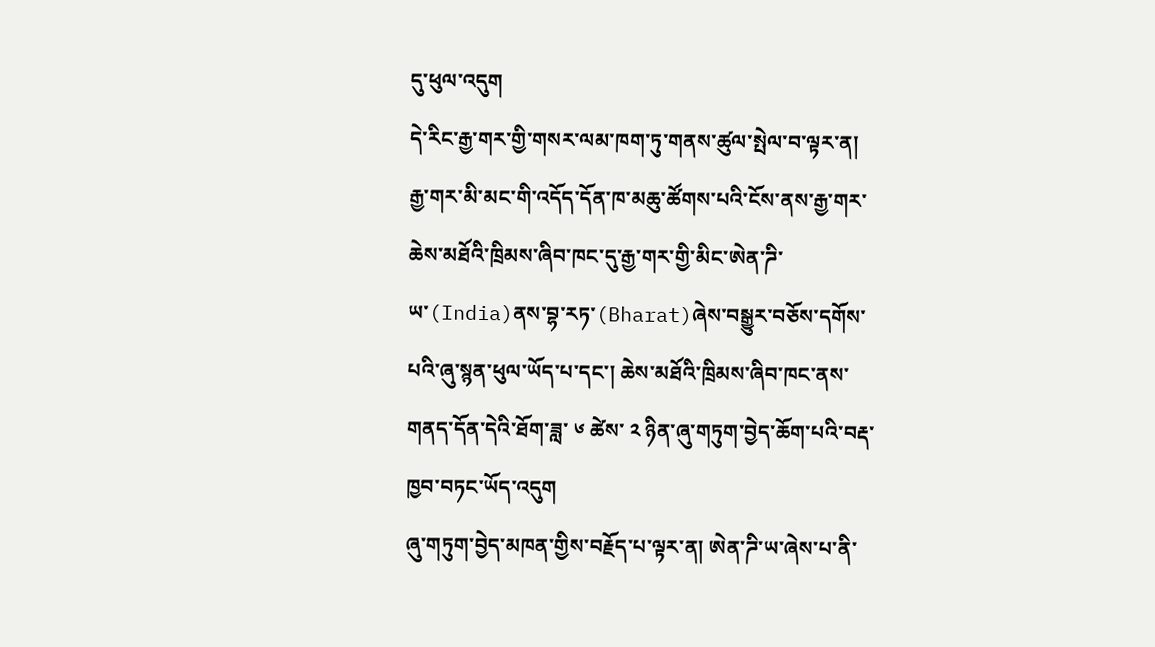དུ་ཕུལ་འདུག
དེ་རིང་རྒྱ་གར་གྱི་གསར་ལམ་ཁག་ཏུ་གནས་ཚུལ་སྤེལ་བ་ལྟར་ན། རྒྱ་གར་མི་མང་གི་འདོད་དོན་ཁ་མཆུ་ཚོགས་པའི་ངོས་ནས་རྒྱ་གར་ཆེས་མཐོའི་ཁྲིམས་ཞིབ་ཁང་དུ་རྒྱ་གར་གྱི་མིང་ཨེན་ཌི་ཡ་(India)ནས་བྷ་རཏ་(Bharat)ཞེས་བསྒྱུར་བཅོས་དགོས་པའི་ཞུ་སྙན་ཕུལ་ཡོད་པ་དང་། ཆེས་མཐོའི་ཁྲིམས་ཞིབ་ཁང་ནས་གནད་དོན་དེའི་ཐོག་ཟླ་ ༦ ཚེས་ ༢ ཉིན་ཞུ་གཏུག་བྱེད་ཆོག་པའི་བརྡ་ཁྱབ་བཏང་ཡོད་འདུག
ཞུ་གཏུག་བྱེད་མཁན་གྱིས་བརྗོད་པ་ལྟར་ན། ཨེན་ཌི་ཡ་ཞེས་པ་ནི་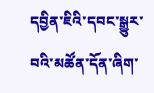དབྱིན་ཇིའི་དབང་སྒྱུར་བའི་མཚོན་དོན་ཞིག་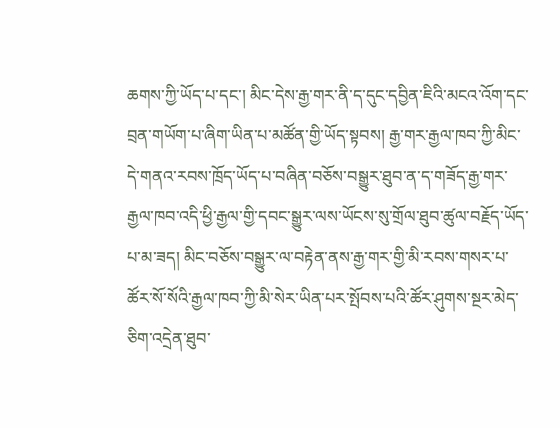ཆགས་ཀྱི་ཡོད་པ་དང་། མིང་དེས་རྒྱ་གར་ནི་ད་དུང་དབྱིན་ཇིའི་མངའ་འོག་དང་བྲན་གཡོག་པ་ཞིག་ཡིན་པ་མཚོན་གྱི་ཡོད་སྟབས། རྒྱ་གར་རྒྱལ་ཁབ་ཀྱི་མིང་དེ་གནའ་རབས་ཁྲོད་ཡོད་པ་བཞིན་བཅོས་བསྒྱུར་ཐུབ་ན་ད་གཟོད་རྒྱ་གར་རྒྱལ་ཁབ་འདི་ཕྱི་རྒྱལ་གྱི་དབང་སྒྱུར་ལས་ཡོངས་སུ་གྲོལ་ཐུབ་ཚུལ་བརྗོད་ཡོད་པ་མ་ཟད། མིང་བཅོས་བསྒྱུར་ལ་བརྟེན་ནས་རྒྱ་གར་གྱི་མི་རབས་གསར་པ་ཚོར་སོ་སོའི་རྒྱལ་ཁབ་ཀྱི་མི་སེར་ཡིན་པར་སྤོབས་པའི་ཚོར་ཤུགས་སྔར་མེད་ཅིག་འདྲེན་ཐུབ་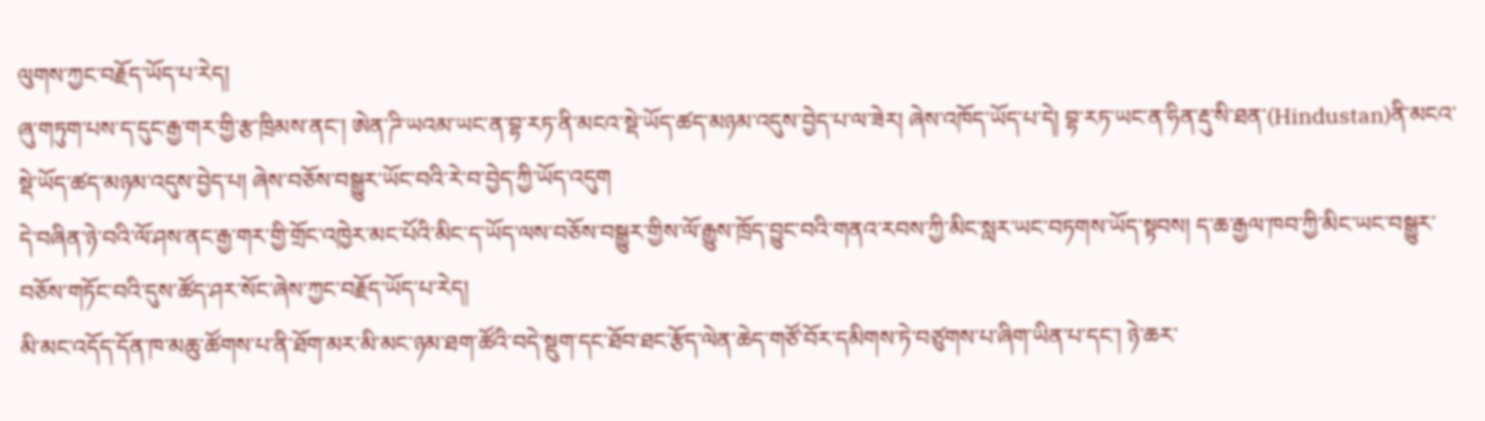ལུགས་ཀྱང་བརྗོད་ཡོད་པ་རེད།
ཞུ་གཏུག་པས་ད་དུང་རྒྱ་གར་གྱི་རྩ་ཁྲིམས་ནང་། ཨེན་ཌི་ཡའམ་ཡང་ན་བྷ་རཏ་ནི་མངའ་སྡེ་ཡོད་ཚད་མཉམ་འདུས་བྱེད་པ་ལ་ཟེར། ཞེས་འཁོད་ཡོད་པ་དེ། བྷ་རཏ་ཡང་ན་ཧིན་རྡུ་སི་ཐན་(Hindustan)ནི་མངའ་སྡེ་ཡོད་ཚད་མཉམ་འདུས་བྱེད་པ། ཞེས་བཅོས་བསྒྱུར་ཡོང་བའི་རེ་བ་བྱེད་ཀྱི་ཡོད་འདུག
དེ་བཞིན་ཉེ་བའི་ལོ་ཤས་ནང་རྒྱ་གར་གྱི་གྲོང་འཁྱེར་མང་པོའི་མིང་ད་ཡོད་ལས་བཅོས་བསྒྱུར་གྱིས་ལོ་རྒྱུས་ཁྲོད་བྱུང་བའི་གནའ་རབས་ཀྱི་མིང་སླར་ཡང་བཏགས་ཡོད་སྟབས། ད་ཆ་རྒྱལ་ཁབ་ཀྱི་མིང་ཡང་བསྒྱུར་བཅོས་གཏོང་བའི་དུས་ཚོད་ཤར་སོང་ཞེས་ཀྱང་བརྗོད་ཡོད་པ་རེད།
མི་མང་འདོད་དོན་ཁ་མཆུ་ཚོགས་པ་ནི་ཐོག་མར་མི་མང་ཉམ་ཐག་ཚོའི་བདེ་སྡུག་དང་ཐོབ་ཐང་རྩོད་ལེན་ཆེད་གཙོ་བོར་དམིགས་ཏེ་བཙུགས་པ་ཞིག་ཡིན་པ་དང་། ཉེ་ཆར་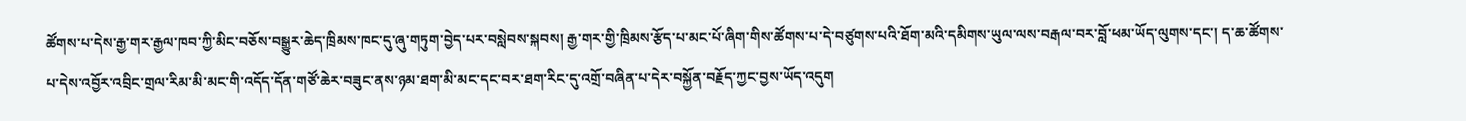ཚོགས་པ་དེས་རྒྱ་གར་རྒྱལ་ཁབ་ཀྱི་མིང་བཅོས་བསྒྱུར་ཆེད་ཁྲིམས་ཁང་དུ་ཞུ་གཏུག་བྱེད་པར་བསླེབས་སྐབས། རྒྱ་གར་གྱི་ཁྲིམས་རྩོད་པ་མང་པོ་ཞིག་གིས་ཚོགས་པ་དེ་བཙུགས་པའི་ཐོག་མའི་དམིགས་ཡུལ་ལས་བརྒལ་བར་བློ་ཕམ་ཡོད་ལུགས་དང་། ད་ཆ་ཚོགས་པ་དེས་འབྱོར་འབྲིང་གྲལ་རིམ་མི་མང་གི་འདོད་དོན་གཙོ་ཆེར་བཟུང་ནས་ཉམ་ཐག་མི་མང་དང་བར་ཐག་རིང་དུ་འགྲོ་བཞིན་པ་དེར་བསྐྱོན་བརྗོད་ཀྱང་བྱས་ཡོད་འདུག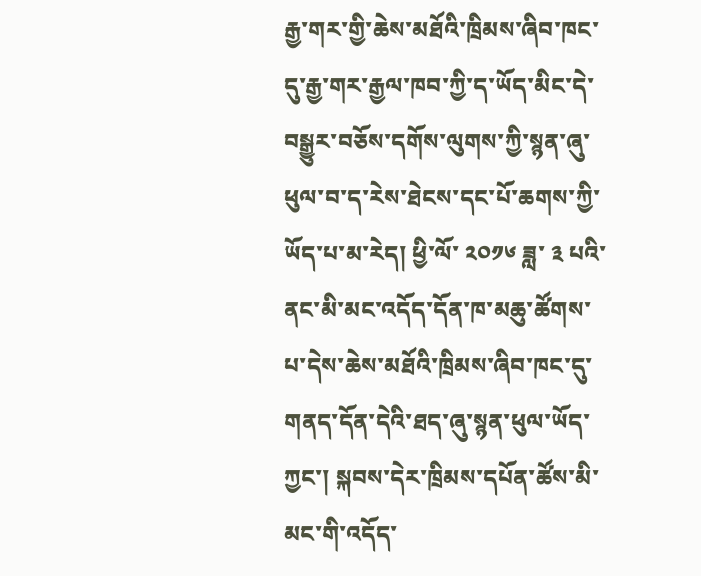རྒྱ་གར་གྱི་ཆེས་མཐོའི་ཁྲིམས་ཞིབ་ཁང་དུ་རྒྱ་གར་རྒྱལ་ཁབ་ཀྱི་ད་ཡོད་མིང་དེ་བསྒྱུར་བཅོས་དགོས་ལུགས་ཀྱི་སྙན་ཞུ་ཕུལ་བ་ད་རེས་ཐེངས་དང་པོ་ཆགས་ཀྱི་ཡོད་པ་མ་རེད། ཕྱི་ལོ་ ༢༠༡༦ ཟླ་ ༣ པའི་ནང་མི་མང་འདོད་དོན་ཁ་མཆུ་ཚོགས་པ་དེས་ཆེས་མཐོའི་ཁྲིམས་ཞིབ་ཁང་དུ་གནད་དོན་དེའི་ཐད་ཞུ་སྙན་ཕུལ་ཡོད་ཀྱང་། སྐབས་དེར་ཁྲིམས་དཔོན་ཚོས་མི་མང་གི་འདོད་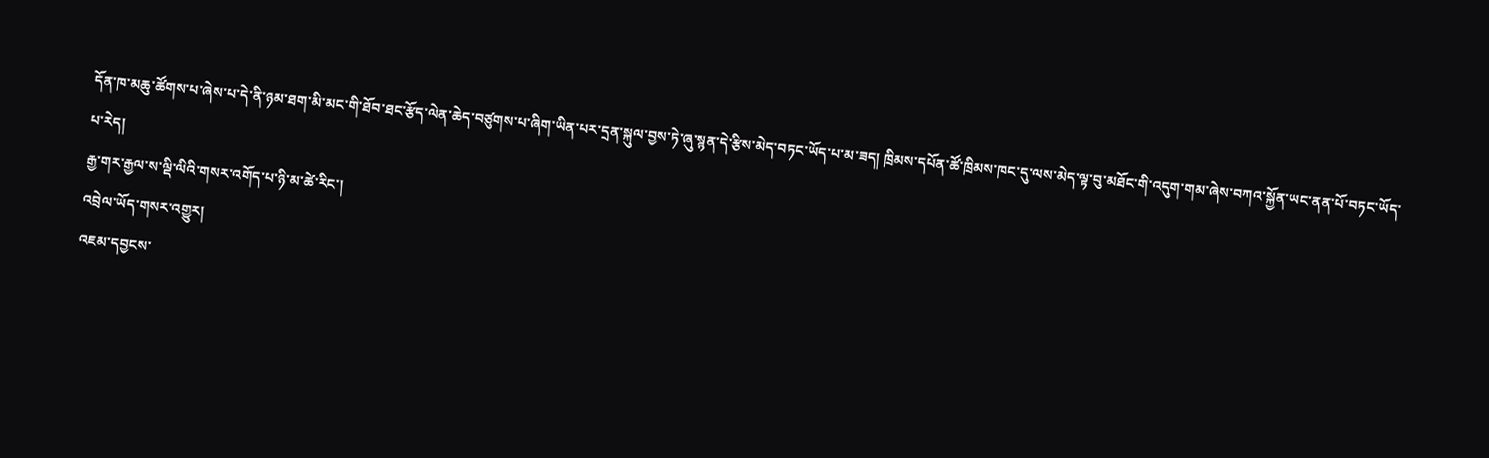དོན་ཁ་མཆུ་ཚོགས་པ་ཞེས་པ་དེ་ནི་ཉམ་ཐག་མི་མང་གི་ཐོབ་ཐང་རྩོད་ལེན་ཆེད་བཙུགས་པ་ཞིག་ཡིན་པར་དྲན་སྐུལ་བྱས་ཏེ་ཞུ་སྙན་དེ་རྩིས་མེད་བཏང་ཡོད་པ་མ་ཟད། ཁྲིམས་དཔོན་ཚོ་ཁྲིམས་ཁང་དུ་ལས་མེད་ལྟ་བུ་མཐོང་གི་འདུག་གམ་ཞེས་བཀའ་སྐྱོན་ཡང་ནན་པོ་བཏང་ཡོད་པ་རེད།
རྒྱ་གར་རྒྱལ་ས་ལྡི་ལིའི་གསར་འགོད་པ་ཉི་མ་ཚེ་རིང་།
འབྲེལ་ཡོད་གསར་འགྱུར།
འཇམ་དབྱངས་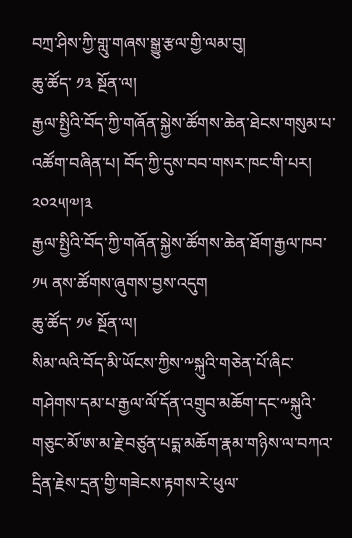བཀྲ་ཤིས་ཀྱི་གླུ་གཞས་སྒྱུ་རྩལ་གྱི་ལམ་བུ།
ཆུ་ཚོད་ ༡༣ སྔོན་ལ།
རྒྱལ་སྤྱིའི་བོད་ཀྱི་གཞོན་སྐྱེས་ཚོགས་ཆེན་ཐེངས་གསུམ་པ་འཚོག་བཞིན་པ། བོད་ཀྱི་དུས་བབ་གསར་ཁང་གི་པར། ༢༠༢༥།༧།༣
རྒྱལ་སྤྱིའི་བོད་ཀྱི་གཞོན་སྐྱེས་ཚོགས་ཆེན་ཐོག་རྒྱལ་ཁབ་ ༡༥ ནས་ཚོགས་ཞུགས་བྱས་འདུག
ཆུ་ཚོད་ ༡༦ སྔོན་ལ།
སིམ་ལའི་བོད་མི་ཡོངས་ཀྱིས་༸སྐུའི་གཅེན་པོ་ཞིང་གཤེགས་དམ་པ་རྒྱལ་ལོ་དོན་འགྲུབ་མཆོག་དང་༸སྐུའི་གཅུང་མོ་ཨ་མ་རྗེ་བཙུན་པདྨ་མཆོག་རྣམ་གཉིས་ལ་བཀའ་དྲིན་རྗེས་དྲན་གྱི་གཟེངས་རྟགས་རེ་ཕུལ་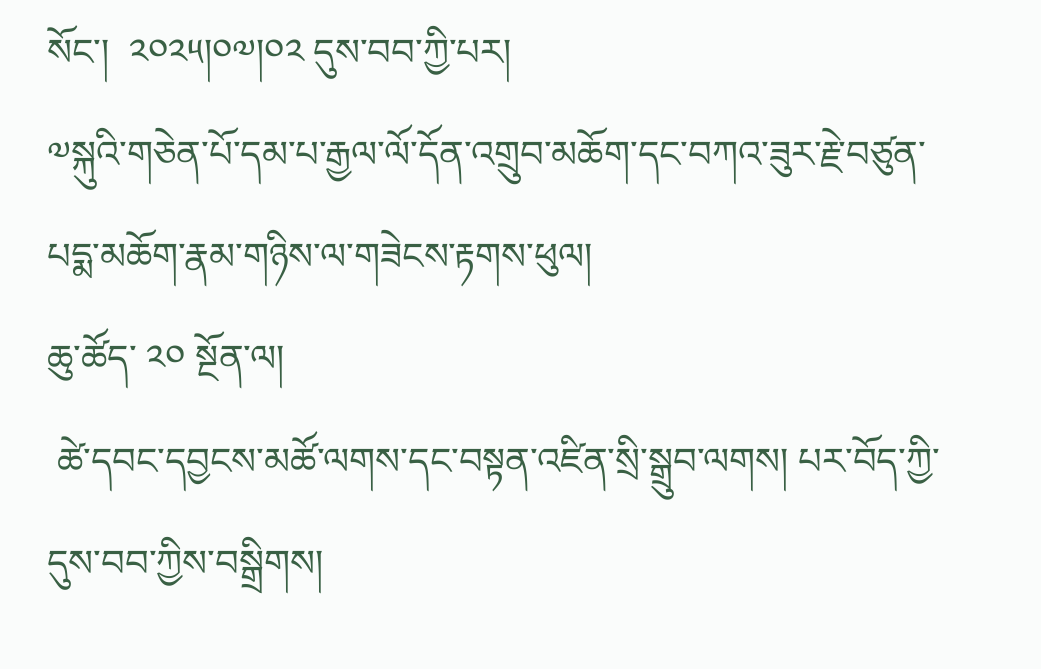སོང་།  ༢༠༢༥།༠༧།༠༢ དུས་བབ་ཀྱི་པར།
༧སྐུའི་གཅེན་པོ་དམ་པ་རྒྱལ་ལོ་དོན་འགྲུབ་མཆོག་དང་བཀའ་ཟུར་རྗེ་བཙུན་པདྨ་མཆོག་རྣམ་གཉིས་ལ་གཟེངས་རྟགས་ཕུལ།
ཆུ་ཚོད་ ༢༠ སྔོན་ལ།
 ཚེ་དབང་དབྱངས་མཚོ་ལགས་དང་བསྟན་འཛིན་སྲི་སྒྲུབ་ལགས། པར་བོད་ཀྱི་དུས་བབ་ཀྱིས་བསྒྲིགས།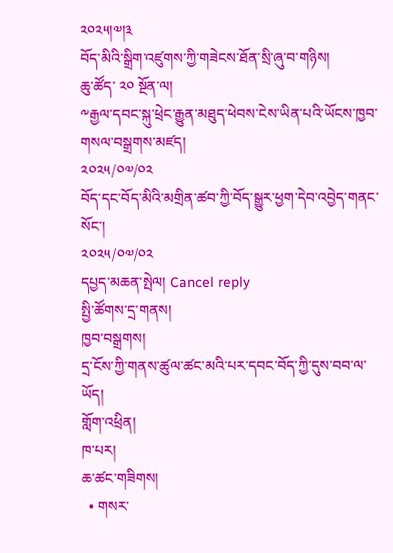༢༠༢༥།༧།༣
བོད་མིའི་སྒྲིག་འཛུགས་ཀྱི་གཟེངས་ཐོན་སྲི་ཞུ་བ་གཉིས།
ཆུ་ཚོད་ ༢༠ སྔོན་ལ།
༸རྒྱལ་དབང་སྐུ་ཕྲེང་རྒྱུན་མཐུད་ཕེབས་ངེས་ཡིན་པའི་ཡོངས་ཁྱབ་གསལ་བསྒྲགས་མཛད།
༢༠༢༥/༠༧/༠༢
བོད་དང་བོད་མིའི་མགྲིན་ཚབ་ཀྱི་བོད་སྒྱུར་ཕྱག་དེབ་འབྱེད་གནང་སོང་།
༢༠༢༥/༠༧/༠༢
དཔྱད་མཆན་སྤེལ། Cancel reply
སྤྱི་ཚོགས་དྲ་གནས།
ཁྱབ་བསྒྲགས།
དྲ་ངོས་ཀྱི་གནས་ཚུལ་ཚང་མའི་པར་དབང་བོད་ཀྱི་དུས་བབ་ལ་ཡོད།
གློག་འཕྲིན།
ཁ་པར།
ཆ་ཚང་གཟིགས།
  • གསར་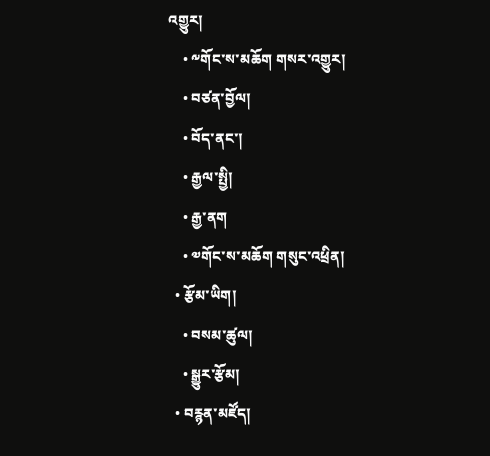འགྱུར།
    • ༸གོང་ས་མཆོག གསར་འགྱུར།
    • བཙན་བྱོལ།
    • བོད་ནང་།
    • རྒྱལ་སྤྱི།
    • རྒྱ་ནག
    • ༧གོང་ས་མཆོག གསུང་འཕྲིན།
  • རྩོམ་ཡིག།
    • བསམ་ཚུལ།
    • སྒྱུར་རྩོམ།
  • བརྙན་མཛོད།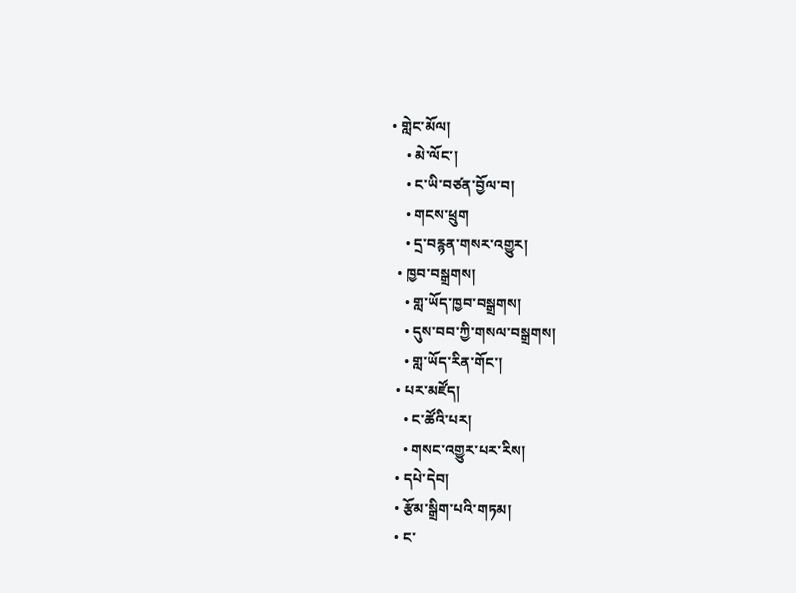• གླེང་མོལ།
    • མེ་ལོང་།
    • ང་ཡི་བཙན་བྱོལ་བ།
    • གངས་ཕྲུག
    • དྲ་བརྙན་གསར་འགྱུར།
  • ཁྱབ་བསྒྲགས།
    • གླ་ཡོད་ཁྱབ་བསྒྲགས།
    • དུས་བབ་ཀྱི་གསལ་བསྒྲགས།
    • གླ་ཡོད་རིན་གོང་།
  • པར་མཛོད།
    • ང་ཚོའི་པར།
    • གསང་འགྱུར་པར་རིས།
  • དཔེ་དེབ།
  • རྩོམ་སྒྲིག་པའི་གཏམ།
  • ང་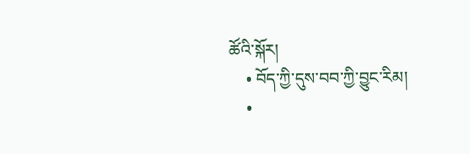ཚོའི་སྐོར།
    • བོད་ཀྱི་དུས་བབ་ཀྱི་བྱུང་རིམ།
    •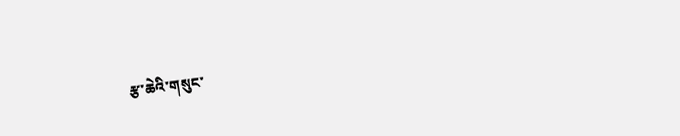རྩ་ཆེའི་གསུང་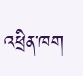འཕྲིན་ཁག